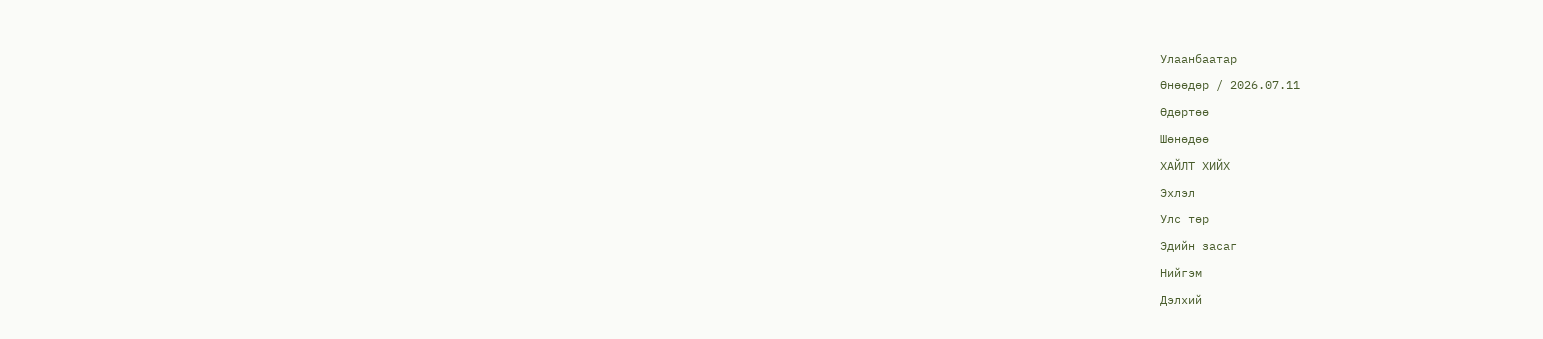Улаанбаатар
Өнөөдөр / 2026.07.11
Өдөртөө
Шөнөдөө
ХАЙЛТ ХИЙХ
Эхлэл
Улс төр
Эдийн засаг
Нийгэм
Дэлхий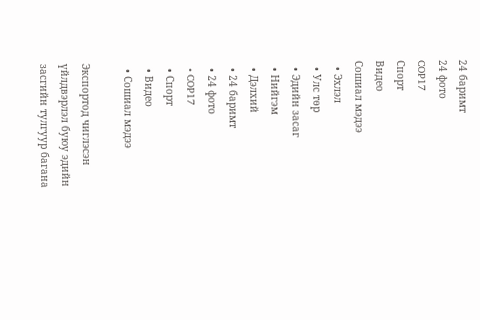24 баримт
24 фото
COP17
Спорт
Видео
Сошиал мэдээ
  • Эхлэл
  • Улс төр
  • Эдийн засаг
  • Нийгэм
  • Дэлхий
  • 24 баримт
  • 24 фото
  • COP17
  • Спорт
  • Видео
  • Сошиал мэдээ

Экспортод чиглэсэн үйлдвэрлэл буюу эдийн засгийн тулгуур багана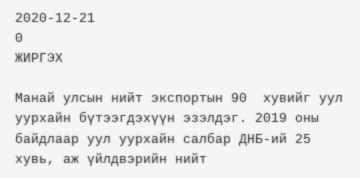2020-12-21
0
ЖИРГЭХ

Манай улсын нийт экспортын 90  хувийг уул уурхайн бүтээгдэхүүн эзэлдэг. 2019 оны байдлаар уул уурхайн салбар ДНБ-ий 25 хувь, аж үйлдвэрийн нийт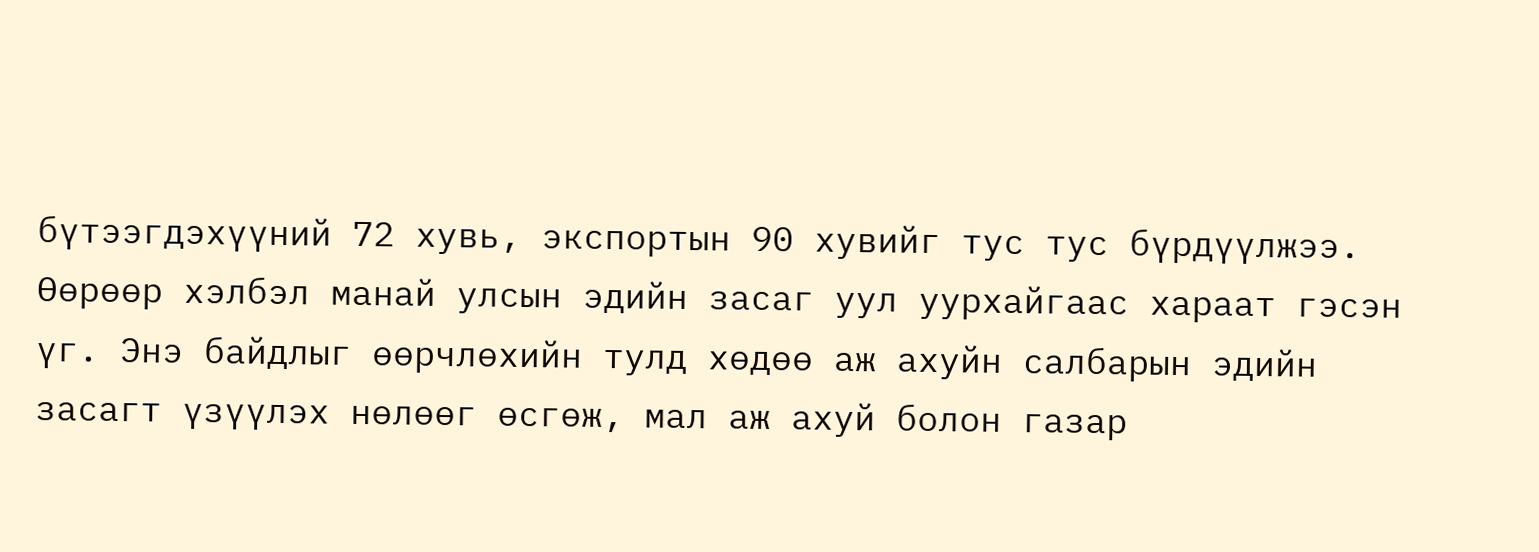бүтээгдэхүүний 72 хувь, экспортын 90 хувийг тус тус бүрдүүлжээ. Өөрөөр хэлбэл манай улсын эдийн засаг уул уурхайгаас хараат гэсэн үг. Энэ байдлыг өөрчлөхийн тулд хөдөө аж ахуйн салбарын эдийн засагт үзүүлэх нөлөөг өсгөж, мал аж ахуй болон газар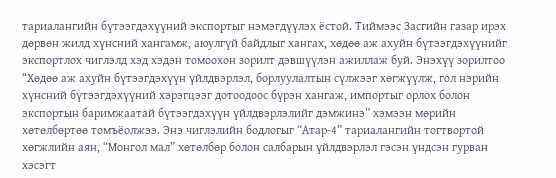тариалангийн бүтээгдэхүүний экспортыг нэмэгдүүлэх ёстой. Тиймээс Засгийн газар ирэх дөрвөн жилд хүнсний хангамж, аюулгүй байдлыг хангах, хөдөө аж ахуйн бүтээгдэхүүнийг экспортлох чиглэлд хэд хэдэн томоохон зорилт дэвшүүлэн ажиллаж буй. Энэхүү зорилтоо “Хөдөө аж ахуйн бүтээгдэхүүн үйлдвэрлэл, борлуулалтын сүлжээг хөгжүүлж, гол нэрийн хүнсний бүтээгдэхүүний хэрэгцээг дотоодоос бүрэн хангаж, импортыг орлох болон экспортын баримжаатай бүтээгдэхүүн үйлдвэрлэлийг дэмжинэ” хэмээн мөрийн хөтөлбөртөө томъёолжээ. Энэ чиглэлийн бодлогыг “Атар-4” тариалангийн тогтвортой хөгжлийн аян, “Монгол мал” хөтөлбөр болон салбарын үйлдвэрлэл гэсэн үндсэн гурван хэсэгт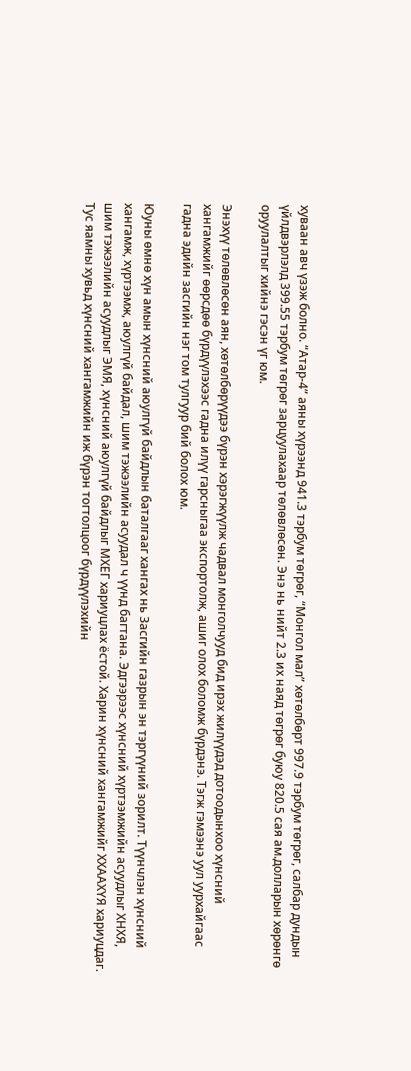хуваан авч үзэж болно. “Атар-4” аяны хүрээнд 941.3 тэрбум төгрөг, “Монгол мал” хөтөлбөрт 997.9 тэрбум төгрөг, салбар дундын үйлдвэрлэлд 399.55 тэрбум төгрөг зарцуулахаар төлөвлөсөн. Энэ нь нийт 2.3 их наяд төгрөг буюу 820.5 сая ам.долларын хөрөнгө оруулалтыг хийнэ гэсэн үг юм.

Энэхүү төлөвлөсөн аян, хөтөлбөрүүдээ бүрэн хэрэгжүүлж чадвал монголчууд бид ирэх жилүүдэд дотоодынхоо хүнсний хангамжийг өөрсдөө бүрдүүлэхээс гадна илүү гарсныгаа экспортолж, ашиг олох боломж бүрдэнэ. Тэгж гэмээнэ уул уурхайгаас гадна эдийн засгийн нэг том тулгуур бий болох юм.

Юуны өмнө хүн амын хүнсний аюулгүй байдлын баталгааг хангах нь Засгийн газрын эн тэргүүний зорилт. Түүнчлэн хүнсний хангамж, хүртээмж, аюулгүй байдал, шим тэжээлийн асуудал ч үүнд багтана. Эдгээрээс хүнсний хүртээмжийн асуудлыг ХНХЯ, шим тэжээлийн асуудлыг ЭМЯ, хүнсний аюулгүй байдлыг МХЕГ хариуцлах ёстой. Харин хүнсний хангамжийг ХХААХҮЯ хариуцдаг. Тус яамны хувьд хүнсний хангамжийн иж бүрэн тогтолцоог бүрдүүлэхийн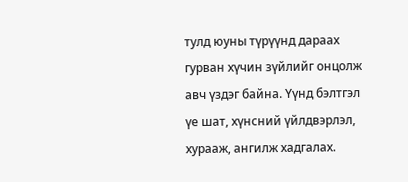тулд юуны түрүүнд дараах гурван хүчин зүйлийг онцолж авч үздэг байна. Үүнд бэлтгэл үе шат, хүнсний үйлдвэрлэл, хурааж, ангилж хадгалах.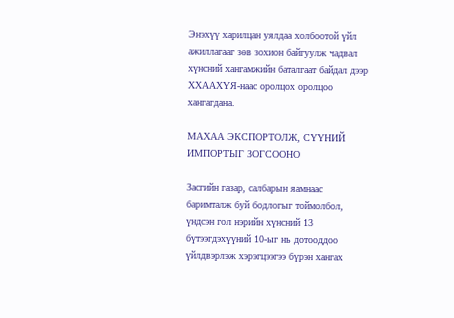Энэхүү харилцан уялдаа холбоотой үйл ажиллагааг зөв зохион байгуулж чадвал хүнсний хангамжийн баталгаат байдал дээр ХХААХҮЯ-наас оролцох оролцоо хангагдана.

МАХАА ЭКСПОРТОЛЖ, СҮҮНИЙ ИМПОРТЫГ ЗОГСООНО

Засгийн газар, салбарын яамнаас баримталж буй бодлогыг тоймолбол, үндсэн гол нэрийн хүнсний 13 бүтээгдэхүүний 10-ыг нь дотооддоо үйлдвэрлэж хэрэгцээгээ бүрэн хангах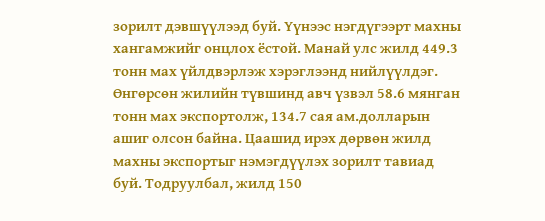зорилт дэвшүүлээд буй. Үүнээс нэгдүгээрт махны хангамжийг онцлох ёстой. Манай улс жилд 449.3 тонн мах үйлдвэрлэж хэрэглээнд нийлүүлдэг. Өнгөрсөн жилийн түвшинд авч үзвэл 58.6 мянган тонн мах экспортолж, 134.7 сая ам.долларын ашиг олсон байна. Цаашид ирэх дөрвөн жилд махны экспортыг нэмэгдүүлэх зорилт тавиад буй. Тодруулбал, жилд 150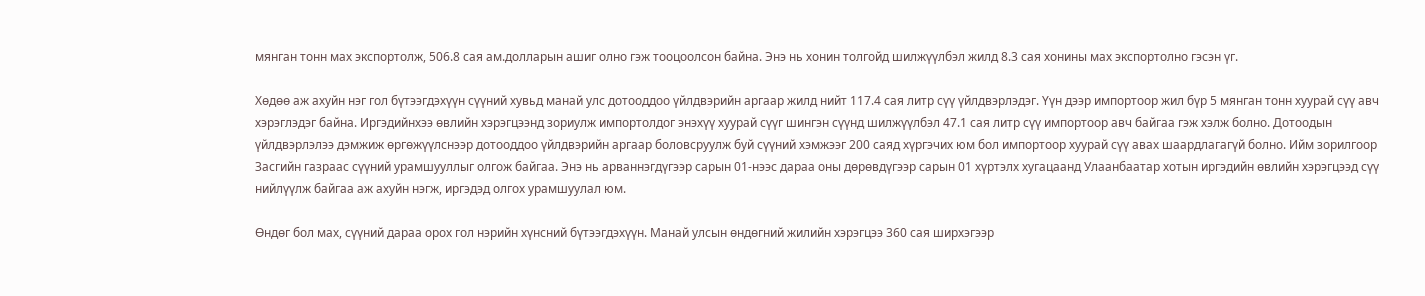мянган тонн мах экспортолж, 506.8 сая ам.долларын ашиг олно гэж тооцоолсон байна. Энэ нь хонин толгойд шилжүүлбэл жилд 8.3 сая хонины мах экспортолно гэсэн үг.

Хөдөө аж ахуйн нэг гол бүтээгдэхүүн сүүний хувьд манай улс дотооддоо үйлдвэрийн аргаар жилд нийт 117.4 сая литр сүү үйлдвэрлэдэг. Үүн дээр импортоор жил бүр 5 мянган тонн хуурай сүү авч хэрэглэдэг байна. Иргэдийнхээ өвлийн хэрэгцээнд зориулж импортолдог энэхүү хуурай сүүг шингэн сүүнд шилжүүлбэл 47.1 сая литр сүү импортоор авч байгаа гэж хэлж болно. Дотоодын үйлдвэрлэлээ дэмжиж өргөжүүлснээр дотооддоо үйлдвэрийн аргаар боловсруулж буй сүүний хэмжээг 200 саяд хүргэчих юм бол импортоор хуурай сүү авах шаардлагагүй болно. Ийм зорилгоор Засгийн газраас сүүний урамшууллыг олгож байгаа. Энэ нь арваннэгдүгээр сарын 01-нээс дараа оны дөрөвдүгээр сарын 01 хүртэлх хугацаанд Улаанбаатар хотын иргэдийн өвлийн хэрэгцээд сүү нийлүүлж байгаа аж ахуйн нэгж, иргэдэд олгох урамшуулал юм.

Өндөг бол мах, сүүний дараа орох гол нэрийн хүнсний бүтээгдэхүүн. Манай улсын өндөгний жилийн хэрэгцээ 360 сая ширхэгээр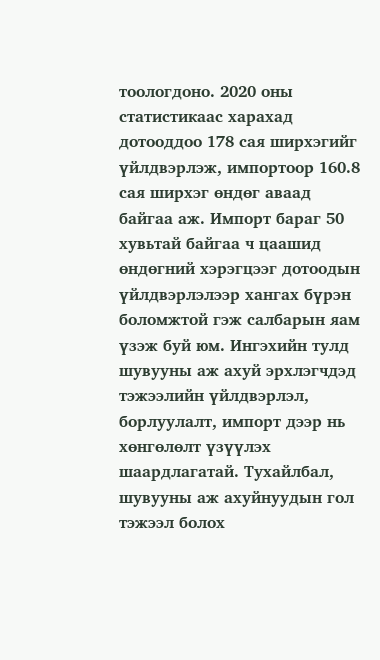тоологдоно. 2020 оны статистикаас харахад дотооддоо 178 сая ширхэгийг үйлдвэрлэж, импортоор 160.8 сая ширхэг өндөг аваад байгаа аж. Импорт бараг 50 хувьтай байгаа ч цаашид өндөгний хэрэгцээг дотоодын үйлдвэрлэлээр хангах бүрэн боломжтой гэж салбарын яам үзэж буй юм. Ингэхийн тулд шувууны аж ахуй эрхлэгчдэд тэжээлийн үйлдвэрлэл, борлуулалт, импорт дээр нь хөнгөлөлт үзүүлэх шаардлагатай. Тухайлбал, шувууны аж ахуйнуудын гол тэжээл болох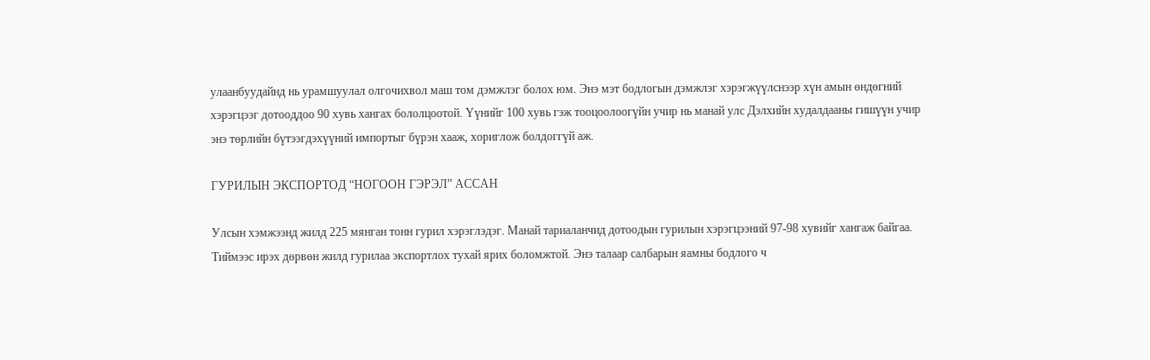улаанбуудайнд нь урамшуулал олгочихвол маш том дэмжлэг болох юм. Энэ мэт бодлогын дэмжлэг хэрэгжүүлснээр хүн амын өндөгний хэрэгцээг дотооддоо 90 хувь хангах бололцоотой. Үүнийг 100 хувь гэж тооцоолоогүйн учир нь манай улс Дэлхийн худалдааны гишүүн учир энэ төрлийн бүтээгдэхүүний импортыг бүрэн хааж, хориглож болдоггүй аж.

ГУРИЛЫН ЭКСПОРТОД “НОГООН ГЭРЭЛ” АССАН

Улсын хэмжээнд жилд 225 мянган тонн гурил хэрэглэдэг. Манай тариаланчид дотоодын гурилын хэрэгцээний 97-98 хувийг хангаж байгаа. Тиймээс ирэх дөрвөн жилд гурилаа экспортлох тухай ярих боломжтой. Энэ талаар салбарын яамны бодлого ч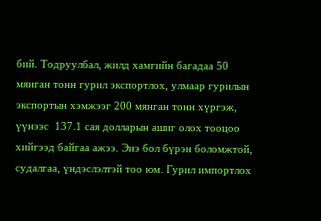бий. Тодруулбал, жилд хамгийн багадаа 50 мянган тонн гурил экспортлох, улмаар гурилын экспортын хэмжээг 200 мянган тонн хүргэж, үүнээс  137.1 сая долларын ашиг олох тооцоо хийгээд байгаа ажээ. Энэ бол бүрэн боломжтой, судалгаа, үндэслэлтэй тоо юм. Гурил импортлох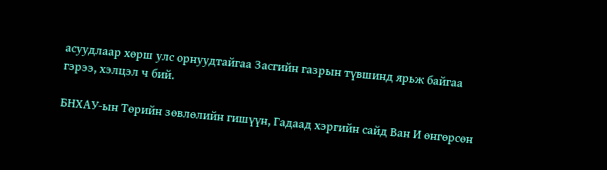асуудлаар хөрш улс орнуудтайгаа Засгийн газрын түвшинд ярьж байгаа гэрээ, хэлцэл ч бий.

БНХАУ-ын Төрийн зөвлөлийн гишүүн, Гадаад хэргийн сайд Ван И өнгөрсөн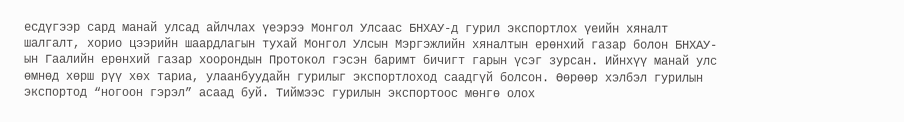есдүгээр сард манай улсад айлчлах үеэрээ Монгол Улсаас БНХАУ-д гурил экспортлох үеийн хяналт шалгалт, хорио цээрийн шаардлагын тухай Монгол Улсын Мэргэжлийн хяналтын ерөнхий газар болон БНХАУ-ын Гаалийн ерөнхий газар хоорондын Протокол гэсэн баримт бичигт гарын үсэг зурсан. Ийнхүү манай улс өмнөд хөрш рүү хөх тариа, улаанбуудайн гурилыг экспортлоход саадгүй болсон. Өөрөөр хэлбэл гурилын экспортод “ногоон гэрэл” асаад буй. Тиймээс гурилын экспортоос мөнгө олох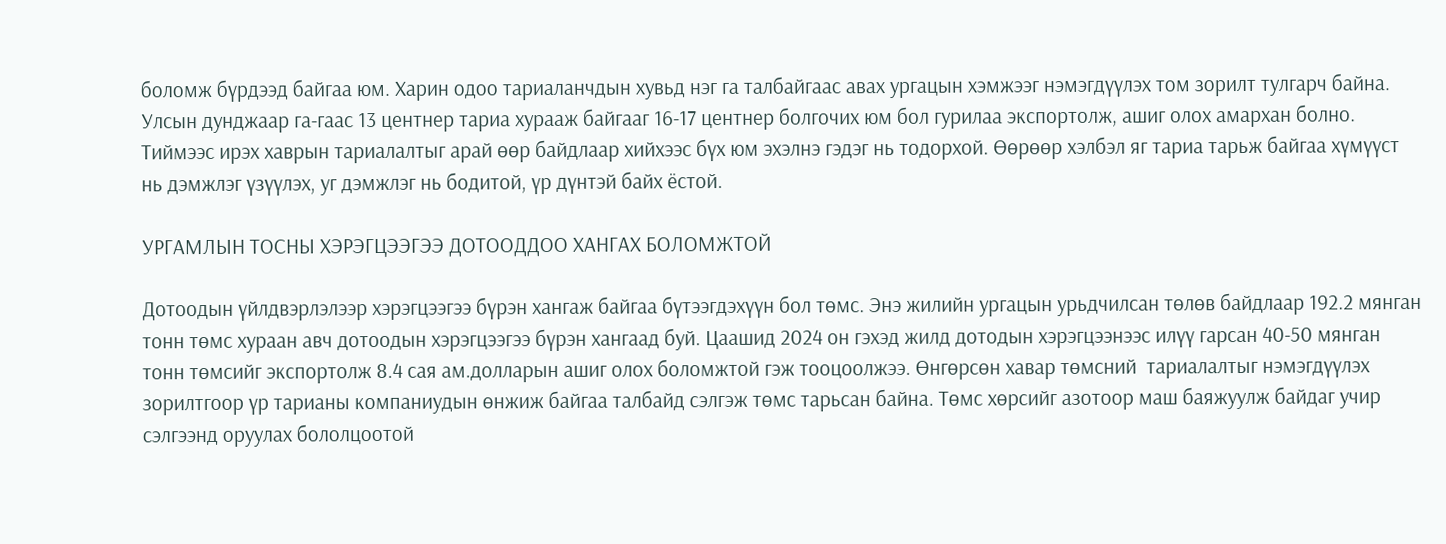боломж бүрдээд байгаа юм. Харин одоо тариаланчдын хувьд нэг га талбайгаас авах ургацын хэмжээг нэмэгдүүлэх том зорилт тулгарч байна. Улсын дунджаар га-гаас 13 центнер тариа хурааж байгааг 16-17 центнер болгочих юм бол гурилаа экспортолж, ашиг олох амархан болно. Тиймээс ирэх хаврын тариалалтыг арай өөр байдлаар хийхээс бүх юм эхэлнэ гэдэг нь тодорхой. Өөрөөр хэлбэл яг тариа тарьж байгаа хүмүүст нь дэмжлэг үзүүлэх, уг дэмжлэг нь бодитой, үр дүнтэй байх ёстой.

УРГАМЛЫН ТОСНЫ ХЭРЭГЦЭЭГЭЭ ДОТООДДОО ХАНГАХ БОЛОМЖТОЙ

Дотоодын үйлдвэрлэлээр хэрэгцээгээ бүрэн хангаж байгаа бүтээгдэхүүн бол төмс. Энэ жилийн ургацын урьдчилсан төлөв байдлаар 192.2 мянган тонн төмс хураан авч дотоодын хэрэгцээгээ бүрэн хангаад буй. Цаашид 2024 он гэхэд жилд дотодын хэрэгцээнээс илүү гарсан 40-50 мянган тонн төмсийг экспортолж 8.4 сая ам.долларын ашиг олох боломжтой гэж тооцоолжээ. Өнгөрсөн хавар төмсний  тариалалтыг нэмэгдүүлэх зорилтгоор үр тарианы компаниудын өнжиж байгаа талбайд сэлгэж төмс тарьсан байна. Төмс хөрсийг азотоор маш баяжуулж байдаг учир сэлгээнд оруулах бололцоотой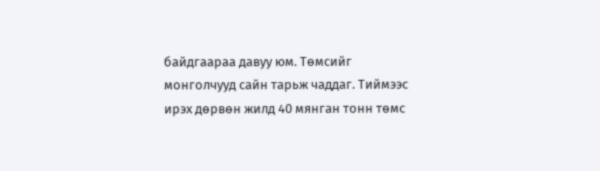байдгаараа давуу юм. Төмсийг монголчууд сайн тарьж чаддаг. Тиймээс ирэх дөрвөн жилд 40 мянган тонн төмс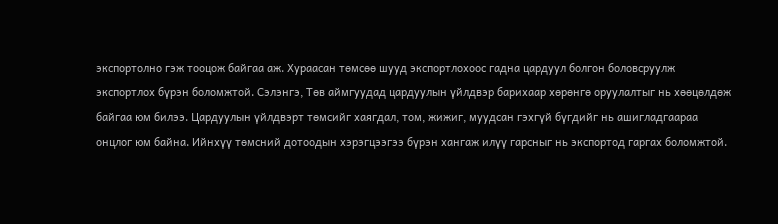экспортолно гэж тооцож байгаа аж. Хураасан төмсөө шууд экспортлохоос гадна цардуул болгон боловсруулж экспортлох бүрэн боломжтой. Сэлэнгэ, Төв аймгуудад цардуулын үйлдвэр барихаар хөрөнгө оруулалтыг нь хөөцөлдөж байгаа юм билээ. Цардуулын үйлдвэрт төмсийг хаягдал, том, жижиг, муудсан гэхгүй бүгдийг нь ашигладгаараа онцлог юм байна. Ийнхүү төмсний дотоодын хэрэгцээгээ бүрэн хангаж илүү гарсныг нь экспортод гаргах боломжтой.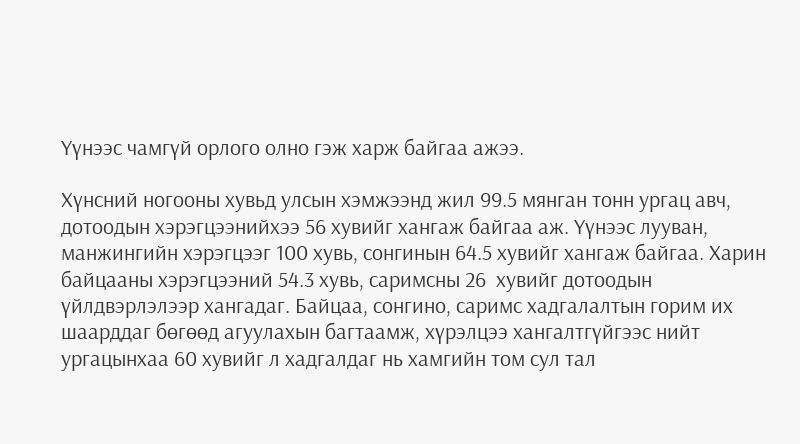Үүнээс чамгүй орлого олно гэж харж байгаа ажээ.

Хүнсний ногооны хувьд улсын хэмжээнд жил 99.5 мянган тонн ургац авч, дотоодын хэрэгцээнийхээ 56 хувийг хангаж байгаа аж. Үүнээс лууван, манжингийн хэрэгцээг 100 хувь, сонгинын 64.5 хувийг хангаж байгаа. Харин байцааны хэрэгцээний 54.3 хувь, саримсны 26  хувийг дотоодын үйлдвэрлэлээр хангадаг. Байцаа, сонгино, саримс хадгалалтын горим их шаарддаг бөгөөд агуулахын багтаамж, хүрэлцээ хангалтгүйгээс нийт ургацынхаа 60 хувийг л хадгалдаг нь хамгийн том сул тал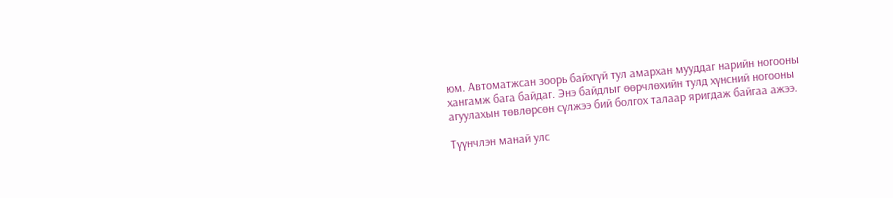юм. Автоматжсан зоорь байхгүй тул амархан мууддаг нарийн ногооны хангамж бага байдаг. Энэ байдлыг өөрчлөхийн тулд хүнсний ногооны агуулахын төвлөрсөн сүлжээ бий болгох талаар яригдаж байгаа ажээ.

Түүнчлэн манай улс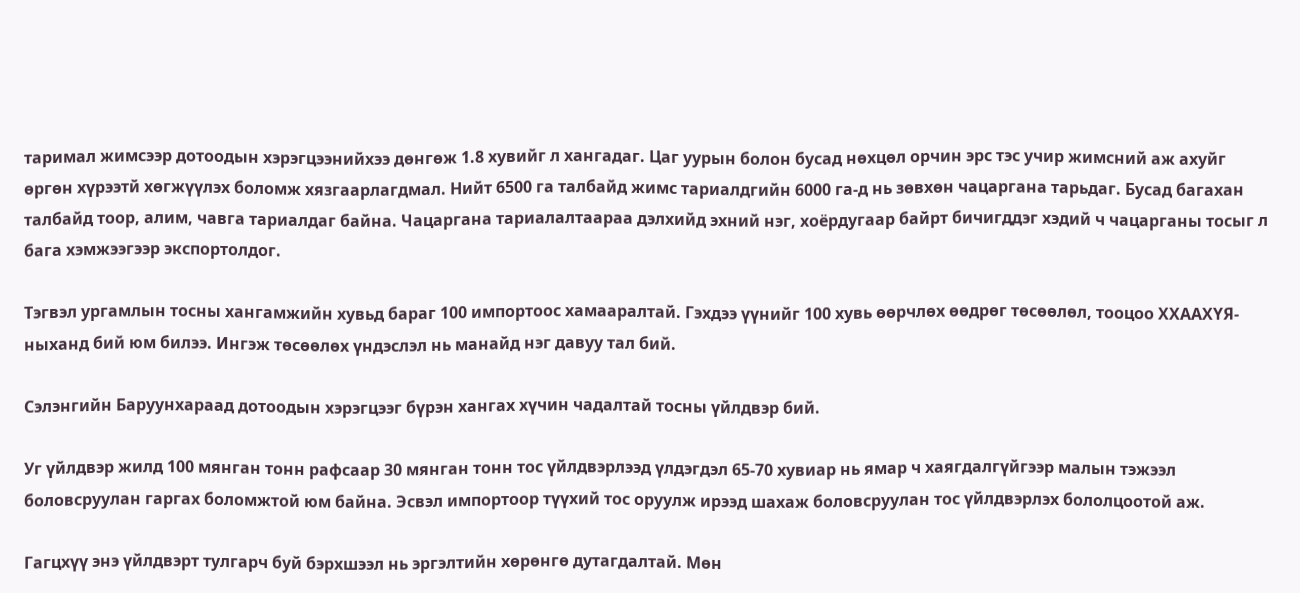таримал жимсээр дотоодын хэрэгцээнийхээ дөнгөж 1.8 хувийг л хангадаг. Цаг уурын болон бусад нөхцөл орчин эрс тэс учир жимсний аж ахуйг өргөн хүрээтй хөгжүүлэх боломж хязгаарлагдмал. Нийт 6500 га талбайд жимс тариалдгийн 6000 га-д нь зөвхөн чацаргана тарьдаг. Бусад багахан талбайд тоор, алим, чавга тариалдаг байна. Чацаргана тариалалтаараа дэлхийд эхний нэг, хоёрдугаар байрт бичигддэг хэдий ч чацарганы тосыг л бага хэмжээгээр экспортолдог.

Тэгвэл ургамлын тосны хангамжийн хувьд бараг 100 импортоос хамааралтай. Гэхдээ үүнийг 100 хувь өөрчлөх өөдрөг төсөөлөл, тооцоо ХХААХҮЯ-ныханд бий юм билээ. Ингэж төсөөлөх үндэслэл нь манайд нэг давуу тал бий.

Сэлэнгийн Баруунхараад дотоодын хэрэгцээг бүрэн хангах хүчин чадалтай тосны үйлдвэр бий.

Уг үйлдвэр жилд 100 мянган тонн рафсаар 30 мянган тонн тос үйлдвэрлээд үлдэгдэл 65-70 хувиар нь ямар ч хаягдалгүйгээр малын тэжээл боловсруулан гаргах боломжтой юм байна. Эсвэл импортоор түүхий тос оруулж ирээд шахаж боловсруулан тос үйлдвэрлэх бололцоотой аж.

Гагцхүү энэ үйлдвэрт тулгарч буй бэрхшээл нь эргэлтийн хөрөнгө дутагдалтай. Мөн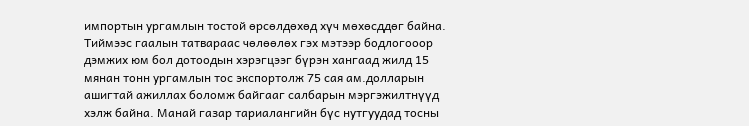импортын ургамлын тостой өрсөлдөхөд хүч мөхөсддөг байна. Тиймээс гаалын татвараас чөлөөлөх гэх мэтээр бодлогооор дэмжих юм бол дотоодын хэрэгцээг бүрэн хангаад жилд 15 мянан тонн ургамлын тос экспортолж 75 сая ам.долларын ашигтай ажиллах боломж байгааг салбарын мэргэжилтнүүд хэлж байна. Манай газар тариалангийн бүс нутгуудад тосны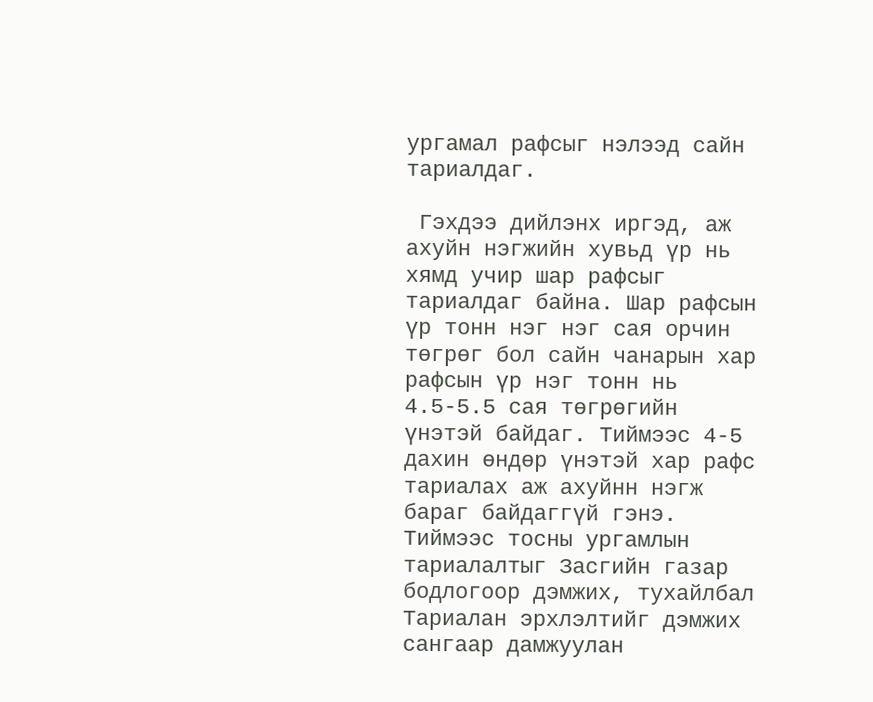ургамал рафсыг нэлээд сайн тариалдаг.

 Гэхдээ дийлэнх иргэд, аж ахуйн нэгжийн хувьд үр нь хямд учир шар рафсыг тариалдаг байна. Шар рафсын үр тонн нэг нэг сая орчин төгрөг бол сайн чанарын хар рафсын үр нэг тонн нь 4.5-5.5 сая төгрөгийн үнэтэй байдаг. Тиймээс 4-5 дахин өндөр үнэтэй хар рафс тариалах аж ахуйнн нэгж бараг байдаггүй гэнэ.  Тиймээс тосны ургамлын тариалалтыг Засгийн газар бодлогоор дэмжих, тухайлбал Тариалан эрхлэлтийг дэмжих сангаар дамжуулан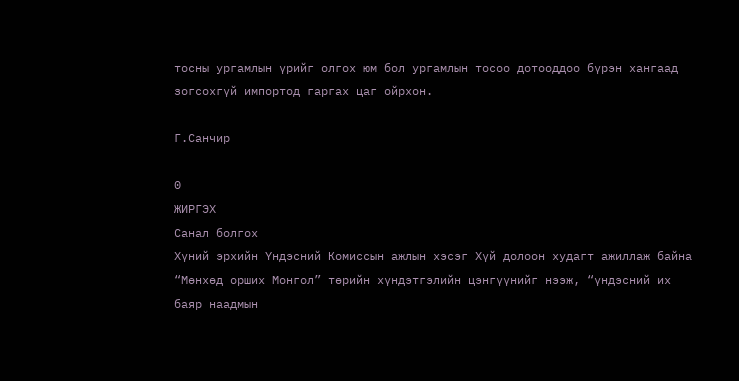тосны ургамлын үрийг олгох юм бол ургамлын тосоо дотооддоо бүрэн хангаад зогсохгүй импортод гаргах цаг ойрхон.

Г.Санчир

0
ЖИРГЭХ
Санал болгох
Хүний эрхийн Үндэсний Комиссын ажлын хэсэг Хүй долоон худагт ажиллаж байна
“Мөнхөд орших Монгол” төрийн хүндэтгэлийн цэнгүүнийг нээж, “үндэсний их баяр наадмын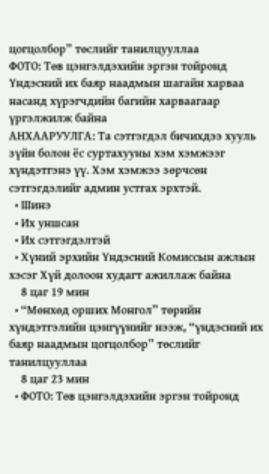цогцолбор” төслийг танилцууллаа
ФОТО: Төв цэнгэлдэхийн эргэн тойронд
Үндэсний их баяр наадмын шагайн харваа насанд хүрэгчдийн багийн харваагаар үргэлжилж байна
АНХААРУУЛГА: Та сэтгэгдэл бичихдээ хууль зүйн болон ёс суртахууны хэм хэмжээг хүндэтгэнэ үү. Хэм хэмжээ зөрчсөн сэтгэгдэлийг админ устгах эрхтэй.
  • Шинэ
  • Их уншсан
  • Их сэтгэгдэлтэй
  • Хүний эрхийн Үндэсний Комиссын ажлын хэсэг Хүй долоон худагт ажиллаж байна
    8 цаг 19 мин
  • “Мөнхөд орших Монгол” төрийн хүндэтгэлийн цэнгүүнийг нээж, “үндэсний их баяр наадмын цогцолбор” төслийг танилцууллаа
    8 цаг 23 мин
  • ФОТО: Төв цэнгэлдэхийн эргэн тойронд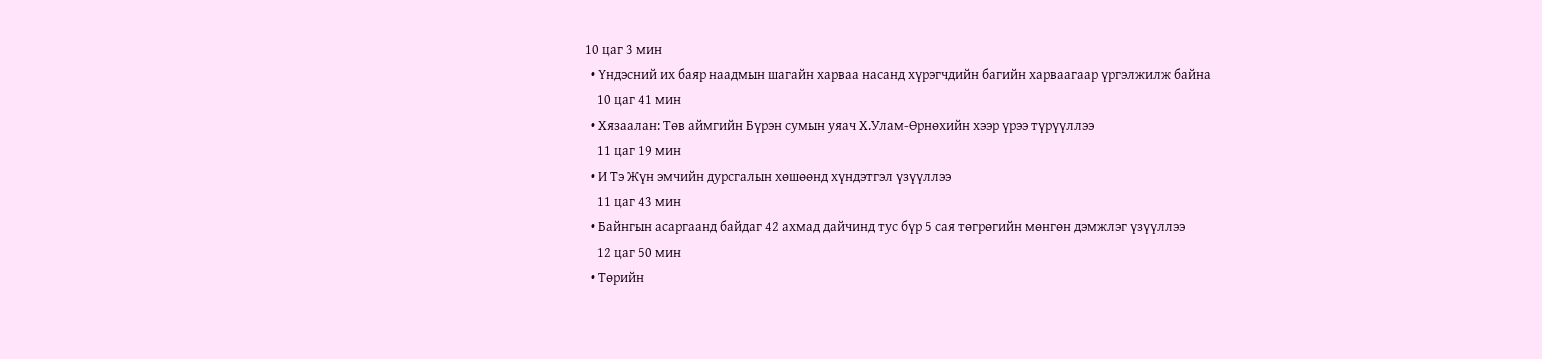10 цаг 3 мин
  • Үндэсний их баяр наадмын шагайн харваа насанд хүрэгчдийн багийн харваагаар үргэлжилж байна
    10 цаг 41 мин
  • Хязаалан: Төв аймгийн Бүрэн сумын уяач Х.Улам-Өрнөхийн хээр үрээ түрүүллээ
    11 цаг 19 мин
  • И Тэ Жүн эмчийн дурсгалын хөшөөнд хүндэтгэл үзүүллээ
    11 цаг 43 мин
  • Байнгын асаргаанд байдаг 42 ахмад дайчинд тус бүр 5 сая төгрөгийн мөнгөн дэмжлэг үзүүллээ
    12 цаг 50 мин
  • Төрийн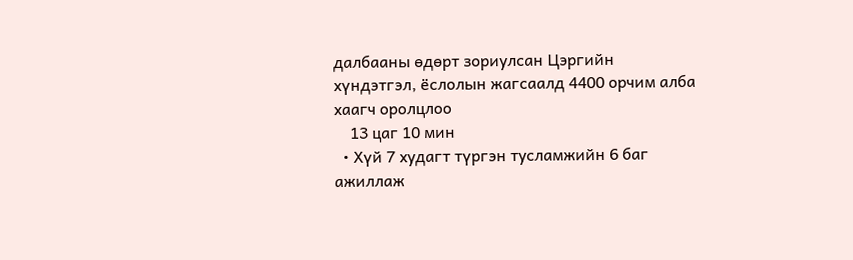далбааны өдөрт зориулсан Цэргийн хүндэтгэл, ёслолын жагсаалд 4400 орчим алба хаагч оролцлоо
    13 цаг 10 мин
  • Хүй 7 худагт түргэн тусламжийн 6 баг ажиллаж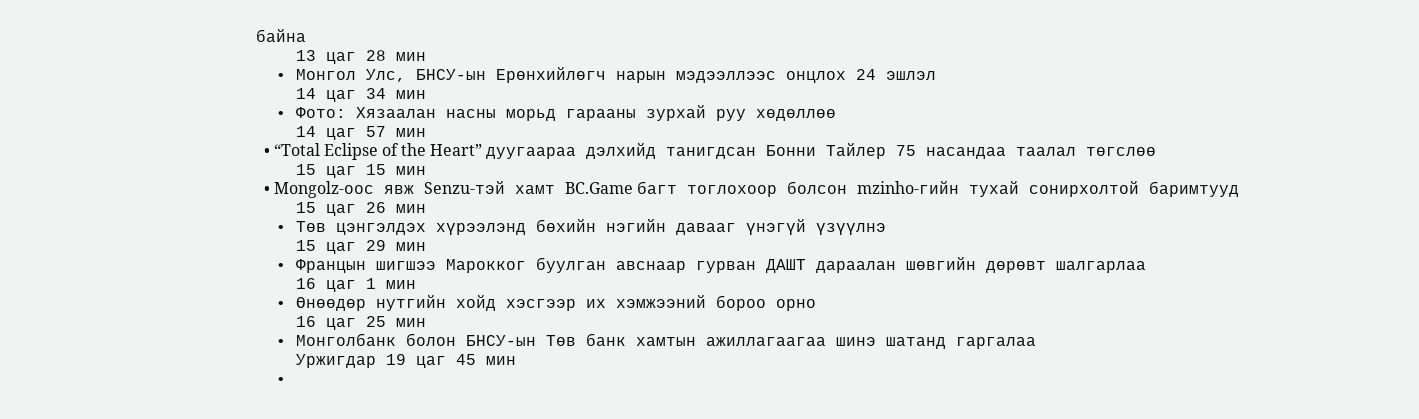байна
    13 цаг 28 мин
  • Монгол Улс, БНСУ-ын Ерөнхийлөгч нарын мэдээллээс онцлох 24 эшлэл
    14 цаг 34 мин
  • Фото: Хязаалан насны морьд гарааны зурхай руу хөдөллөө
    14 цаг 57 мин
  • “Total Eclipse of the Heart” дуугаараа дэлхийд танигдсан Бонни Тайлер 75 насандаа таалал төгслөө
    15 цаг 15 мин
  • Mongolz-оос явж Senzu-тэй хамт BC.Game багт тоглохоор болсон mzinho-гийн тухай сонирхолтой баримтууд
    15 цаг 26 мин
  • Төв цэнгэлдэх хүрээлэнд бөхийн нэгийн давааг үнэгүй үзүүлнэ
    15 цаг 29 мин
  • Францын шигшээ Марокког буулган авснаар гурван ДАШТ дараалан шөвгийн дөрөвт шалгарлаа
    16 цаг 1 мин
  • Өнөөдөр нутгийн хойд хэсгээр их хэмжээний бороо орно
    16 цаг 25 мин
  • Монголбанк болон БНСУ-ын Төв банк хамтын ажиллагаагаа шинэ шатанд гаргалаа
    Уржигдар 19 цаг 45 мин
  •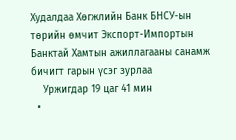Худалдаа Хөгжлийн Банк БНСУ-ын төрийн өмчит Экспорт-Импортын Банктай Хамтын ажиллагааны санамж бичигт гарын үсэг зурлаа
    Уржигдар 19 цаг 41 мин
  •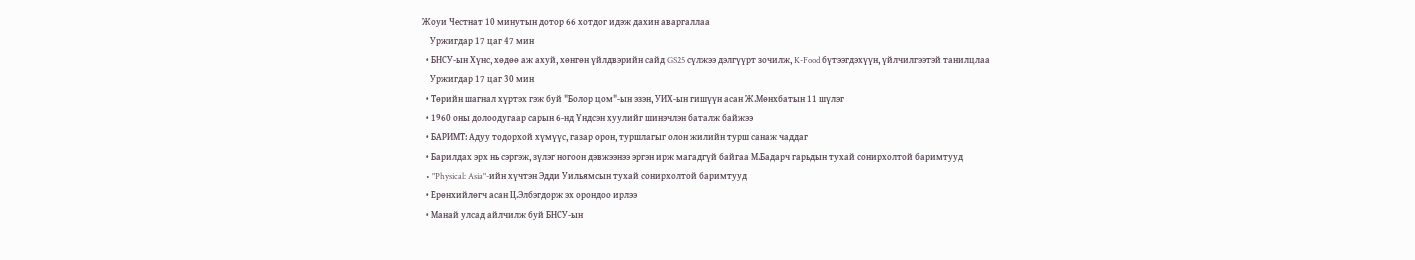Жоуи Честнат 10 минутын дотор 66 хотдог идэж дахин аваргаллаа
    Уржигдар 17 цаг 47 мин
  • БНСУ-ын Хүнс, хөдөө аж ахуй, хөнгөн үйлдвэрийн сайд GS25 сүлжээ дэлгүүрт зочилж, K-Food бүтээгдэхүүн, үйлчилгээтэй танилцлаа
    Уржигдар 17 цаг 30 мин
  • Төрийн шагнал хүртэх гэж буй "Болор цом"-ын эзэн, УИХ-ын гишүүн асан Ж.Мөнхбатын 11 шүлэг
  • 1960 оны долоодугаар сарын 6-нд Үндсэн хуулийг шинэчлэн баталж байжээ
  • БАРИМТ: Адуу тодорхой хүмүүс, газар орон, туршлагыг олон жилийн турш санаж чаддаг
  • Барилдах эрх нь сэргэж, зүлэг ногоон дэвжээнээ эргэн ирж магадгүй байгаа М.Бадарч гарьдын тухай сонирхолтой баримтууд
  • "Physical: Asia"-ийн хүчтэн Эдди Уильямсын тухай сонирхолтой баримтууд
  • Ерөнхийлөгч асан Ц.Элбэгдорж эх орондоо ирлээ
  • Манай улсад айлчилж буй БНСУ-ын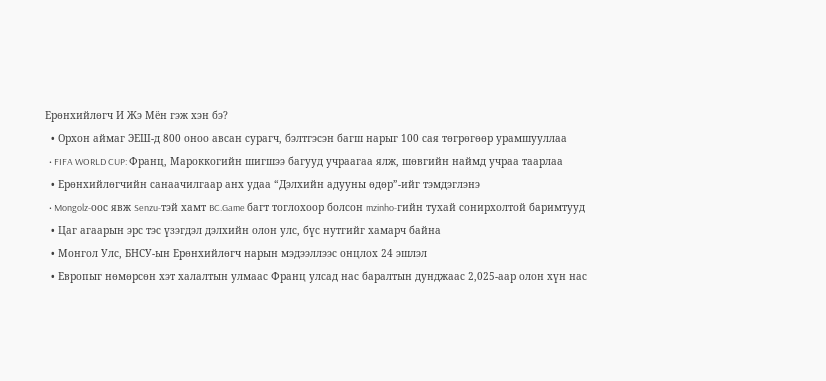Ерөнхийлөгч И Жэ Мён гэж хэн бэ?
  • Орхон аймаг ЭЕШ-д 800 оноо авсан сурагч, бэлтгэсэн багш нарыг 100 сая төгрөгөөр урамшууллаа
  • FIFA WORLD CUP: Франц, Мароккогийн шигшээ багууд учраагаа ялж, шөвгийн наймд учраа таарлаа
  • Ерөнхийлөгчийн санаачилгаар анх удаа “Дэлхийн адууны өдөр”-ийг тэмдэглэнэ
  • Mongolz-оос явж Senzu-тэй хамт BC.Game багт тоглохоор болсон mzinho-гийн тухай сонирхолтой баримтууд
  • Цаг агаарын эрс тэс үзэгдэл дэлхийн олон улс, бүс нутгийг хамарч байна
  • Монгол Улс, БНСУ-ын Ерөнхийлөгч нарын мэдээллээс онцлох 24 эшлэл
  • Европыг нөмөрсөн хэт халалтын улмаас Франц улсад нас баралтын дунджаас 2,025-аар олон хүн нас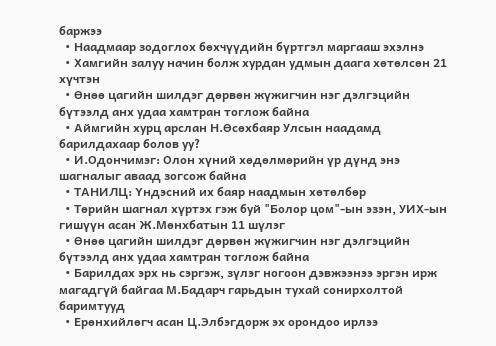баржээ
  • Наадмаар зодоглох бөхчүүдийн бүртгэл маргааш эхэлнэ
  • Хамгийн залуу начин болж хурдан удмын даага хөтөлсөн 21 хүчтэн
  • Өнөө цагийн шилдэг дөрвөн жүжигчин нэг дэлгэцийн бүтээлд анх удаа хамтран тоглож байна
  • Аймгийн хурц арслан Н.Өсөхбаяр Улсын наадамд барилдахаар болов уу?
  • И.Одончимэг: Олон хүний хөдөлмөрийн үр дүнд энэ шагналыг аваад зогсож байна
  • ТАНИЛЦ: Үндэсний их баяр наадмын хөтөлбөр
  • Төрийн шагнал хүртэх гэж буй "Болор цом"-ын эзэн, УИХ-ын гишүүн асан Ж.Мөнхбатын 11 шүлэг
  • Өнөө цагийн шилдэг дөрвөн жүжигчин нэг дэлгэцийн бүтээлд анх удаа хамтран тоглож байна
  • Барилдах эрх нь сэргэж, зүлэг ногоон дэвжээнээ эргэн ирж магадгүй байгаа М.Бадарч гарьдын тухай сонирхолтой баримтууд
  • Ерөнхийлөгч асан Ц.Элбэгдорж эх орондоо ирлээ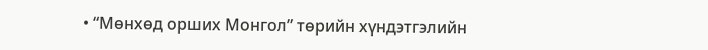• “Мөнхөд орших Монгол” төрийн хүндэтгэлийн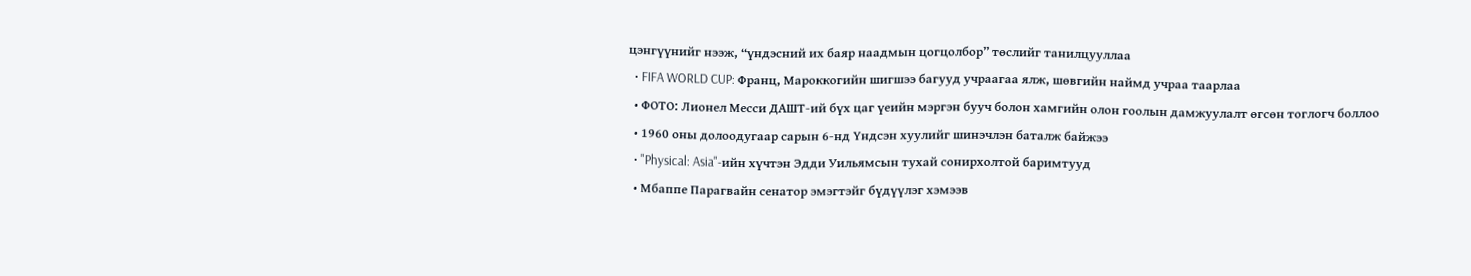цэнгүүнийг нээж, “үндэсний их баяр наадмын цогцолбор” төслийг танилцууллаа
  • FIFA WORLD CUP: Франц, Мароккогийн шигшээ багууд учраагаа ялж, шөвгийн наймд учраа таарлаа
  • ФОТО: Лионел Месси ДАШТ-ий бүх цаг үеийн мэргэн бууч болон хамгийн олон гоолын дамжуулалт өгсөн тоглогч боллоо
  • 1960 оны долоодугаар сарын 6-нд Үндсэн хуулийг шинэчлэн баталж байжээ
  • "Physical: Asia"-ийн хүчтэн Эдди Уильямсын тухай сонирхолтой баримтууд
  • Мбаппе Парагвайн сенатор эмэгтэйг бүдүүлэг хэмээв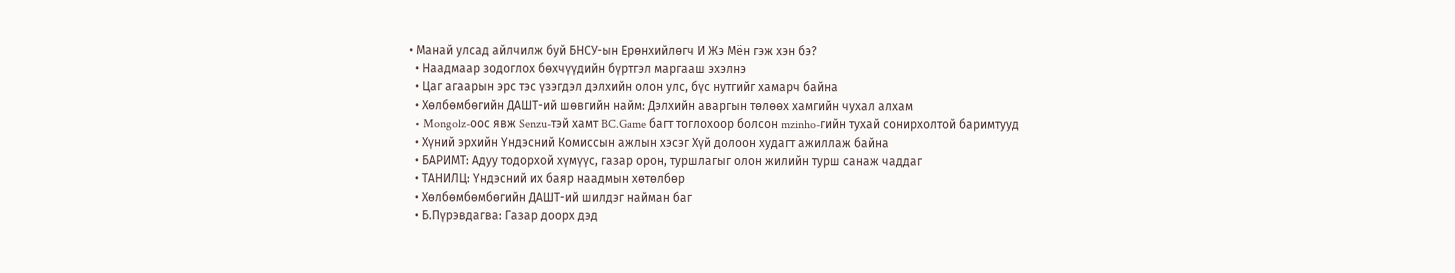• Манай улсад айлчилж буй БНСУ-ын Ерөнхийлөгч И Жэ Мён гэж хэн бэ?
  • Наадмаар зодоглох бөхчүүдийн бүртгэл маргааш эхэлнэ
  • Цаг агаарын эрс тэс үзэгдэл дэлхийн олон улс, бүс нутгийг хамарч байна
  • Хөлбөмбөгийн ДАШТ-ий шөвгийн найм: Дэлхийн аваргын төлөөх хамгийн чухал алхам
  • Mongolz-оос явж Senzu-тэй хамт BC.Game багт тоглохоор болсон mzinho-гийн тухай сонирхолтой баримтууд
  • Хүний эрхийн Үндэсний Комиссын ажлын хэсэг Хүй долоон худагт ажиллаж байна
  • БАРИМТ: Адуу тодорхой хүмүүс, газар орон, туршлагыг олон жилийн турш санаж чаддаг
  • ТАНИЛЦ: Үндэсний их баяр наадмын хөтөлбөр
  • Хөлбөмбөмбөгийн ДАШТ-ий шилдэг найман баг
  • Б.Пүрэвдагва: Газар доорх дэд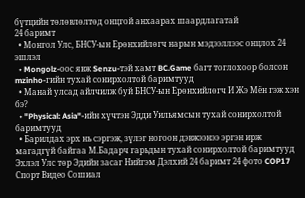бүтцийн төлөвлөлтөд онцгой анхаарах шаардлагатай
24 баримт
  • Монгол Улс, БНСУ-ын Ерөнхийлөгч нарын мэдээллээс онцлох 24 эшлэл
  • Mongolz-оос явж Senzu-тэй хамт BC.Game багт тоглохоор болсон mzinho-гийн тухай сонирхолтой баримтууд
  • Манай улсад айлчилж буй БНСУ-ын Ерөнхийлөгч И Жэ Мён гэж хэн бэ?
  • "Physical: Asia"-ийн хүчтэн Эдди Уильямсын тухай сонирхолтой баримтууд
  • Барилдах эрх нь сэргэж, зүлэг ногоон дэвжээнээ эргэн ирж магадгүй байгаа М.Бадарч гарьдын тухай сонирхолтой баримтууд
Эхлэл Улс төр Эдийн засаг Нийгэм Дэлхий 24 баримт 24 фото COP17 Спорт Видео Сошиал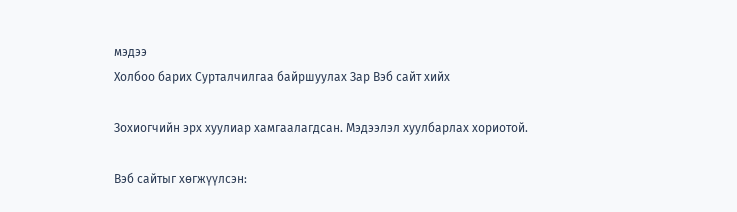мэдээ
Холбоо барих Сурталчилгаа байршуулах Зар Вэб сайт хийх

Зохиогчийн эрх хуулиар хамгаалагдсан. Мэдээлэл хуулбарлах хориотой.

Вэб сайтыг хөгжүүлсэн: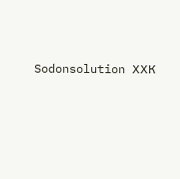Sodonsolution ХХК